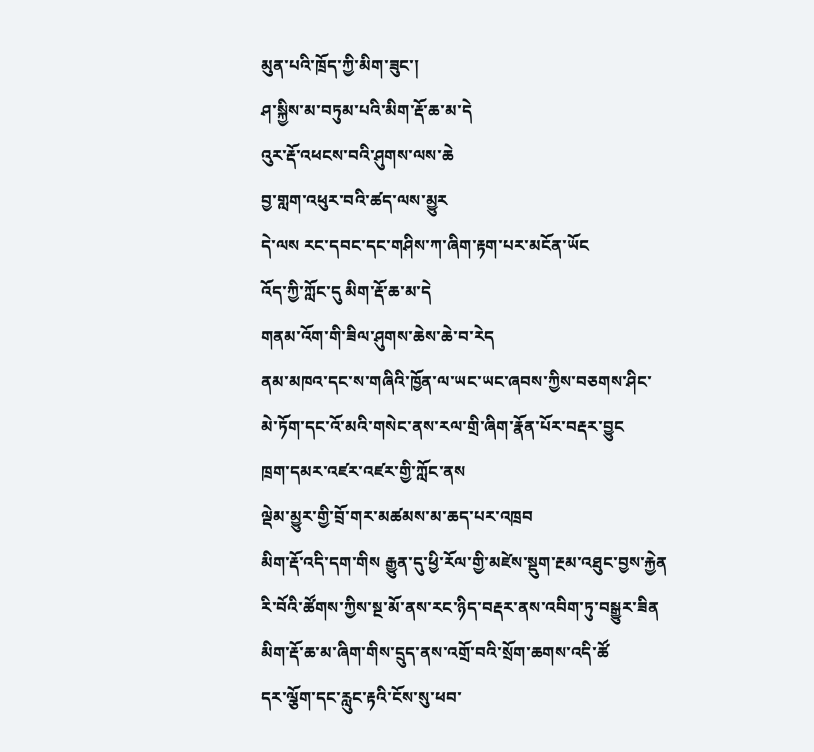མུན་པའི་ཁྲོད་ཀྱི་མིག་ཟུང་།
ཤ་སྐྱིས་མ་བཏུམ་པའི་མིག་རྡོ་ཆ་མ་དེ
འུར་རྡོ་འཕངས་བའི་ཤུགས་ལས་ཆེ
བྱ་གླག་འཕུར་བའི་ཚད་ལས་མྱུར
དེ་ལས རང་དབང་དང་གཤིས་ཀ་ཞིག་རྟག་པར་མངོན་ཡོང
འོད་ཀྱི་ཀློང་དུ མིག་རྡོ་ཆ་མ་དེ
གནམ་འོག་གི་ཟིལ་ཤུགས་ཆེས་ཆེ་བ་རེད
ནམ་མཁའ་དང་ས་གཞིའི་ཁྱོན་ལ་ཡང་ཡང་ཞབས་ཀྱིས་བཅགས་ཤིང་
མེ་ཏོག་དང་འོ་མའི་གསེང་ནས་རལ་གྲི་ཞིག་རྣོན་པོར་བརྡར་བྱུང
ཁྲག་དམར་འཛར་འཛར་གྱི་ཀློང་ནས
ལྡེམ་མྱུར་གྱི་བྲོ་གར་མཚམས་མ་ཆད་པར་འཁྲབ
མིག་རྡོ་འདི་དག་གིས རྒྱུན་དུ་ཕྱི་རོལ་གྱི་མཛེས་སྡུག་རྔམ་འཐུང་བྱས་རྐྱེན
རི་བོའི་ཚོགས་ཀྱིས་སྔ་མོ་ནས་རང་ཉིད་བརྡར་ནས་འབིག་ཏུ་བསྒྱུར་ཟིན
མིག་རྡོ་ཆ་མ་ཞིག་གིས་དྲུད་ནས་འགྲོ་བའི་སྲོག་ཆགས་འདི་ཚོ
དར་ལྕོག་དང་རླུང་རྟའི་ངོས་སུ་ཕབ་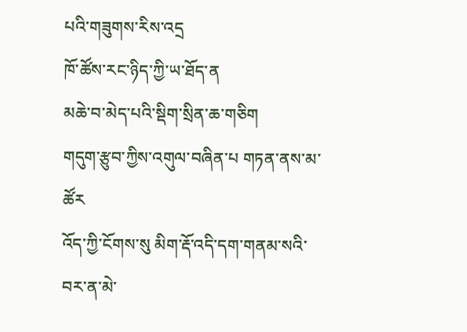པའི་གཟུགས་རིས་འདྲ
ཁོ་ཚོས་རང་ཉིད་ཀྱི་ཡ་ཐོད་ན
མཆེ་བ་མེད་པའི་སྡིག་སྲིན་ཆ་གཅིག
གདུག་རྩུབ་ཀྱིས་འགུལ་བཞིན་པ གཏན་ནས་མ་ཚོར
འོད་ཀྱི་ངོགས་སུ མིག་རྡོ་འདི་དག་གནམ་སའི་བར་ན་མེ་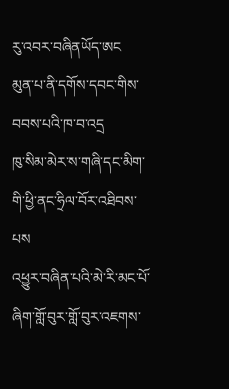རུ་འབར་བཞིནཡོད་ཨང
མུན་པ་ནི་དགོས་དབང་གིས་བབས་པའི་ཁ་བ་འདྲ
ཁུ་སིམ་མེར་ས་གཞི་དང་མིག་གི་ཕྱི་ནང་ཧྲིལ་བོར་འཐིབས་པས
འཕྱུར་བཞིན་པའི་མེ་རི་མང་པོ་ཞིག་གློ་བུར་གློ་བུར་འཇགས་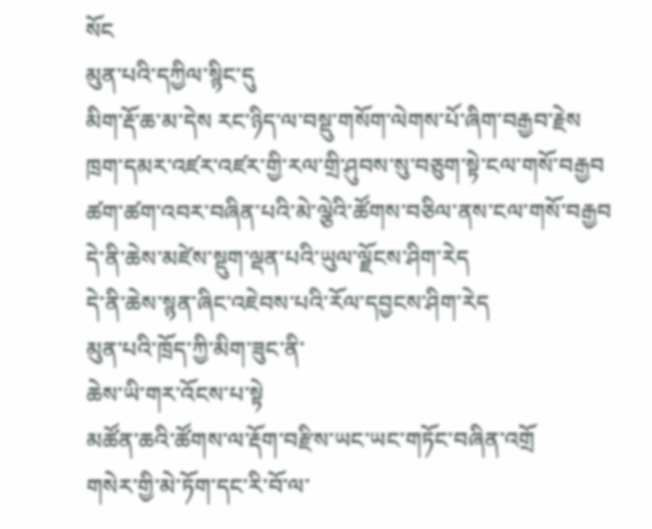སོང
མུན་པའི་དཀྱིལ་སྙིང་དུ
མིག་རྡོ་ཆ་མ་དེས རང་ཉིད་ལ་བསྡུ་གསོག་ལེགས་པོ་ཞིག་བརྒྱབ་རྗེས
ཁྲག་དམར་འཛར་འཛར་གྱི་རལ་གྲི་ཤུབས་སུ་བཅུག་སྟེ་ངལ་གསོ་བརྒྱབ
ཚག་ཚག་འབར་བཞིན་པའི་མེ་ལྕེའི་ཚོགས་བཅིལ་ནས་ངལ་གསོ་བརྒྱབ
དེ་ནི་ཆེས་མཛེས་སྡུག་ལྡན་པའི་ཡུལ་ལྗོངས་ཤིག་རེད
དེ་ནི་ཆེས་སྙན་ཞིང་འཇེབས་པའི་རོལ་དབྱངས་ཤིག་རེད
མུན་པའི་ཁྲོད་ཀྱི་མིག་ཟུང་ནི་
ཆེས་ཡི་གར་འོངས་པ་སྟེ
མཚོན་ཆའི་ཚོགས་ལ་རྡོག་བརྫིས་ཡང་ཡང་གཏོང་བཞིན་འགྲོ
གསེར་གྱི་མེ་ཏོག་དང་རི་བོ་ལ་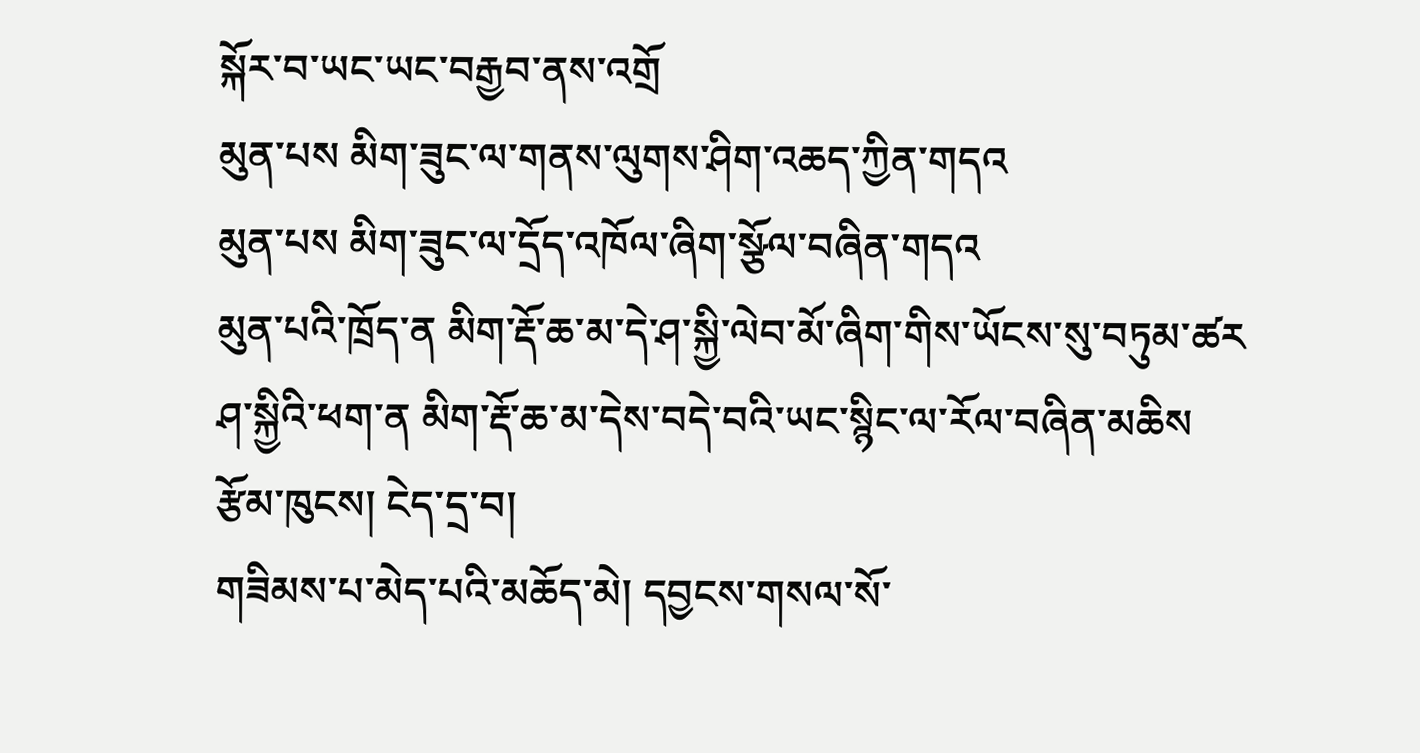སྐོར་བ་ཡང་ཡང་བརྒྱབ་ནས་འགྲོ
མུན་པས མིག་ཟུང་ལ་གནས་ལུགས་ཤིག་འཆད་ཀྱིན་གདའ
མུན་པས མིག་ཟུང་ལ་དྲོད་འཁོལ་ཞིག་སྩོལ་བཞིན་གདའ
མུན་པའི་ཁྲོད་ན མིག་རྡོ་ཆ་མ་དེ་ཤ་སྐྱི་ལེབ་མོ་ཞིག་གིས་ཡོངས་སུ་བཏུམ་ཚར
ཤ་སྐྱིའི་ཕག་ན མིག་རྡོ་ཆ་མ་དེས་བདེ་བའི་ཡང་སྙིང་ལ་རོལ་བཞིན་མཆིས
རྩོམ་ཁུངས། ངེད་དྲ་བ།
གཟིམས་པ་མེད་པའི་མཆོད་མེ། དབྱངས་གསལ་སོ་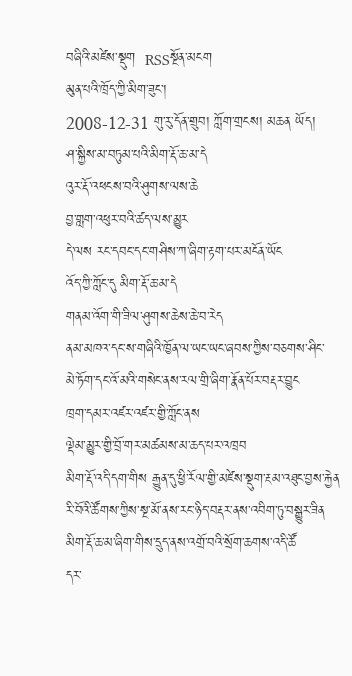བཞིའི་མཛེས་སྡུག  RSSསྔོན་མངག
མུན་པའི་ཁྲོད་ཀྱི་མིག་ཟུང་།
2008-12-31 གུ་རུ་དོན་གྲུབ། ཀློག་གྲངས། མཆན ཡོད།
ཤ་སྐྱིས་མ་བཏུམ་པའི་མིག་རྡོ་ཆ་མ་དེ
འུར་རྡོ་འཕངས་བའི་ཤུགས་ལས་ཆེ
བྱ་གླག་འཕུར་བའི་ཚད་ལས་མྱུར
དེ་ལས རང་དབང་དང་གཤིས་ཀ་ཞིག་རྟག་པར་མངོན་ཡོང
འོད་ཀྱི་ཀློང་དུ མིག་རྡོ་ཆ་མ་དེ
གནམ་འོག་གི་ཟིལ་ཤུགས་ཆེས་ཆེ་བ་རེད
ནམ་མཁའ་དང་ས་གཞིའི་ཁྱོན་ལ་ཡང་ཡང་ཞབས་ཀྱིས་བཅགས་ཤིང་
མེ་ཏོག་དང་འོ་མའི་གསེང་ནས་རལ་གྲི་ཞིག་རྣོན་པོར་བརྡར་བྱུང
ཁྲག་དམར་འཛར་འཛར་གྱི་ཀློང་ནས
ལྡེམ་མྱུར་གྱི་བྲོ་གར་མཚམས་མ་ཆད་པར་འཁྲབ
མིག་རྡོ་འདི་དག་གིས རྒྱུན་དུ་ཕྱི་རོལ་གྱི་མཛེས་སྡུག་རྔམ་འཐུང་བྱས་རྐྱེན
རི་བོའི་ཚོགས་ཀྱིས་སྔ་མོ་ནས་རང་ཉིད་བརྡར་ནས་འབིག་ཏུ་བསྒྱུར་ཟིན
མིག་རྡོ་ཆ་མ་ཞིག་གིས་དྲུད་ནས་འགྲོ་བའི་སྲོག་ཆགས་འདི་ཚོ
དར་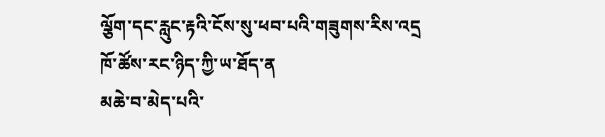ལྕོག་དང་རླུང་རྟའི་ངོས་སུ་ཕབ་པའི་གཟུགས་རིས་འདྲ
ཁོ་ཚོས་རང་ཉིད་ཀྱི་ཡ་ཐོད་ན
མཆེ་བ་མེད་པའི་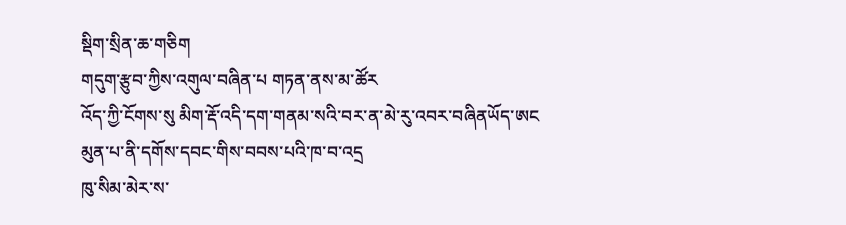སྡིག་སྲིན་ཆ་གཅིག
གདུག་རྩུབ་ཀྱིས་འགུལ་བཞིན་པ གཏན་ནས་མ་ཚོར
འོད་ཀྱི་ངོགས་སུ མིག་རྡོ་འདི་དག་གནམ་སའི་བར་ན་མེ་རུ་འབར་བཞིནཡོད་ཨང
མུན་པ་ནི་དགོས་དབང་གིས་བབས་པའི་ཁ་བ་འདྲ
ཁུ་སིམ་མེར་ས་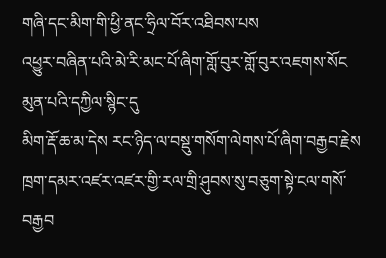གཞི་དང་མིག་གི་ཕྱི་ནང་ཧྲིལ་བོར་འཐིབས་པས
འཕྱུར་བཞིན་པའི་མེ་རི་མང་པོ་ཞིག་གློ་བུར་གློ་བུར་འཇགས་སོང
མུན་པའི་དཀྱིལ་སྙིང་དུ
མིག་རྡོ་ཆ་མ་དེས རང་ཉིད་ལ་བསྡུ་གསོག་ལེགས་པོ་ཞིག་བརྒྱབ་རྗེས
ཁྲག་དམར་འཛར་འཛར་གྱི་རལ་གྲི་ཤུབས་སུ་བཅུག་སྟེ་ངལ་གསོ་བརྒྱབ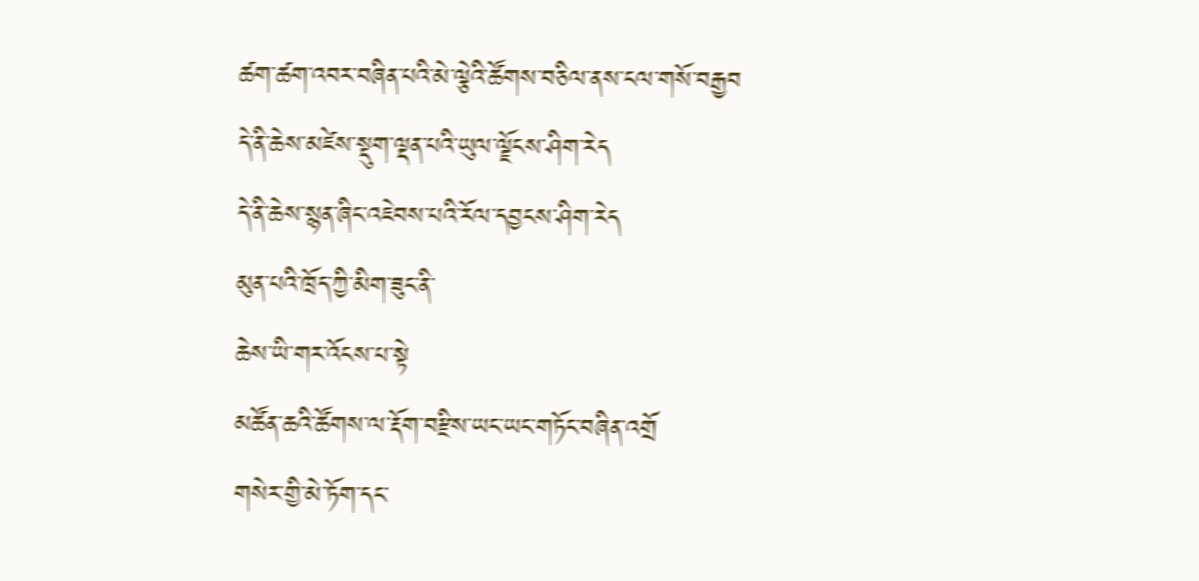ཚག་ཚག་འབར་བཞིན་པའི་མེ་ལྕེའི་ཚོགས་བཅིལ་ནས་ངལ་གསོ་བརྒྱབ
དེ་ནི་ཆེས་མཛེས་སྡུག་ལྡན་པའི་ཡུལ་ལྗོངས་ཤིག་རེད
དེ་ནི་ཆེས་སྙན་ཞིང་འཇེབས་པའི་རོལ་དབྱངས་ཤིག་རེད
མུན་པའི་ཁྲོད་ཀྱི་མིག་ཟུང་ནི་
ཆེས་ཡི་གར་འོངས་པ་སྟེ
མཚོན་ཆའི་ཚོགས་ལ་རྡོག་བརྫིས་ཡང་ཡང་གཏོང་བཞིན་འགྲོ
གསེར་གྱི་མེ་ཏོག་དང་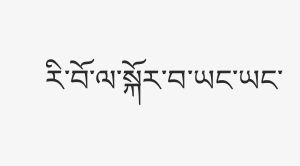རི་བོ་ལ་སྐོར་བ་ཡང་ཡང་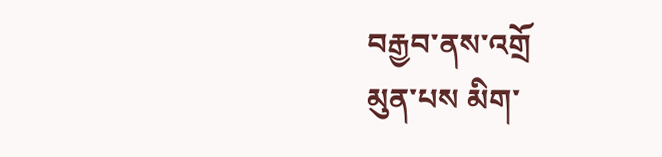བརྒྱབ་ནས་འགྲོ
མུན་པས མིག་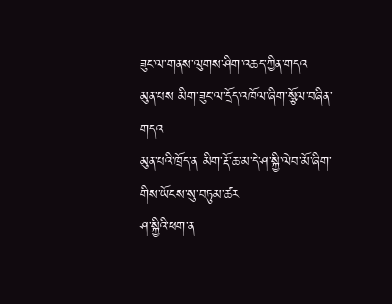ཟུང་ལ་གནས་ལུགས་ཤིག་འཆད་ཀྱིན་གདའ
མུན་པས མིག་ཟུང་ལ་དྲོད་འཁོལ་ཞིག་སྩོལ་བཞིན་གདའ
མུན་པའི་ཁྲོད་ན མིག་རྡོ་ཆ་མ་དེ་ཤ་སྐྱི་ལེབ་མོ་ཞིག་གིས་ཡོངས་སུ་བཏུམ་ཚར
ཤ་སྐྱིའི་ཕག་ན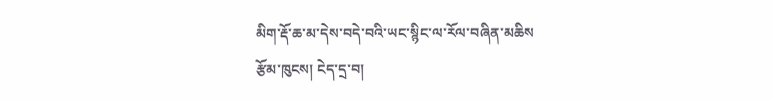མིག་རྡོ་ཆ་མ་དེས་བདེ་བའི་ཡང་སྙིང་ལ་རོལ་བཞིན་མཆིས
རྩོམ་ཁུངས། ངེད་དྲ་བ།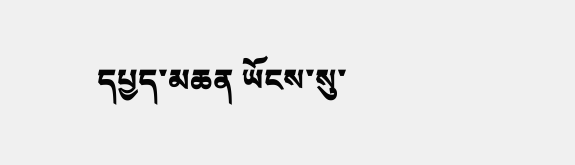དཔྱད་མཆན ཡོངས་སུ་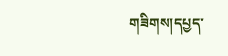གཟིགས།དཔྱད་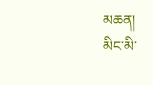མཆན།
མིང་མི་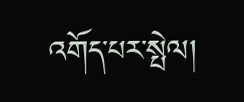འགོད་པར་སྤེལ།